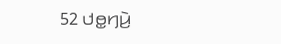52 ꤓꤥ꤭ꤚꤣꤧ꤬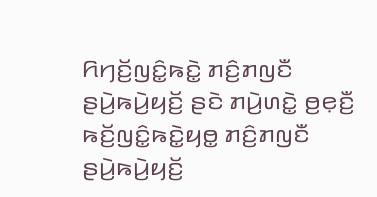ꤖꤚꤢꤩ꤬ꤜꤢꤨ꤭ꤒꤢꤧ꤭ ꤊꤢꤨ꤬ꤊꤜꤢꤪ ꤔꤣꤧ꤬ꤒꤣꤧ꤬ꤟꤢꤩ꤬ ꤔꤢꤧ ꤊꤣꤧ꤬ꤛꤢꤧ꤭ ꤥ꤬ꤕ꤫ꤢꤪ꤬ ꤒꤢꤩ꤬ꤜꤢꤨ꤭ꤒꤢꤧ꤭ꤟꤥ꤭ ꤊꤢꤨ꤬ꤊꤜꤢꤪ ꤔꤣꤧ꤬ꤒꤣꤧ꤬ꤟꤢꤩ꤬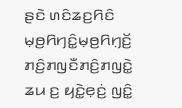ꤔꤢꤧ ꤛꤢꤨꤘꤢ꤬ꤖꤢꤨ ꤗ꤫ꤥ꤬ꤖꤚꤢꤨ꤭ꤗ꤫ꤥ꤬ꤖꤚ꤫ꤢꤩ꤬ ꤊꤢꤨ꤬ꤊꤜꤢꤪꤊꤢꤨ꤬ꤊꤜꤢꤧ꤭ ꤘꤣ ꤢ꤬ ꤟꤢꤧ꤭ꤕ꤫ꤢꤦ꤬ ꤜꤢꤨ꤭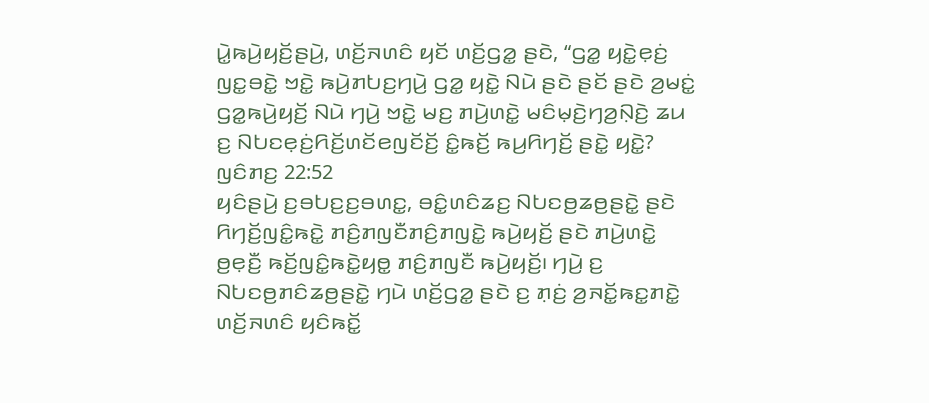ꤣꤧ꤭ꤒꤣꤧ꤬ꤟꤢꤩ꤬ꤔꤣꤧ꤬, ꤛꤢꤩ꤬ꤏꤛꤢꤨ ꤟꤢꤩ ꤛꤢꤩ꤬ꤞꤤ꤭ ꤔꤢꤧ, “ꤞꤤ꤭ ꤟꤢꤧ꤭ꤕ꤫ꤢꤦ꤬ ꤜꤢ꤭ꤋꤢꤧ꤭ ꤠꤢꤧ꤭ ꤒꤣꤧ꤬ꤊꤝꤢ꤬ꤚꤣꤧ꤬ ꤞꤤ꤭ ꤟꤢꤧ꤭ ꤡꤣꤧ ꤔꤢꤧ ꤔꤢꤩ ꤔꤢꤧ ꤤ꤬ꤗꤢꤦ꤭ ꤞꤤ꤭ꤒꤣꤧ꤬ꤟꤢꤩ꤬ ꤡꤣꤧ ꤚꤣꤧ꤬ ꤠꤢꤧ꤭ ꤗꤢ꤬ ꤊꤣꤧ꤬ꤛꤢꤧ꤭ ꤗꤢꤨꤗ꤫ꤢꤧ꤬ꤚꤤ꤬ꤡ꤫ꤢꤧ꤬ ꤘꤣ ꤢ꤬ ꤡꤝꤢꤕ꤫ꤢꤦ꤬ꤖꤢꤩ꤬ꤛꤢꤩꤕꤜꤢꤩꤢꤩ꤬ ꤢꤨ꤭ꤒꤢꤩ꤬ ꤒꤣ꤬ꤖꤚꤢꤩ꤬ ꤔꤢꤧ꤭ ꤟꤢꤧ꤭?
ꤜꤢꤨꤊꤢ꤬ 22:52
ꤟꤢꤨꤔꤣꤧ꤬ ꤢ꤬ꤋꤝꤢ꤬ꤢ꤬ꤋꤛꤢ꤭, ꤋꤢꤨ꤭ꤛꤢꤨꤘꤢ꤬ ꤡꤝꤢꤥ꤬ꤘꤥ꤬ꤔꤢꤧ꤭ ꤔꤢꤧ ꤖꤚꤢꤩ꤬ꤜꤢꤨ꤭ꤒꤢꤧ꤭ ꤊꤢꤨ꤬ꤊꤜꤢꤪꤊꤢꤨ꤬ꤊꤜꤢꤧ꤭ ꤒꤣꤧ꤬ꤟꤢꤩ꤬ ꤔꤢꤧ ꤊꤣꤧ꤬ꤛꤢꤧ꤭ ꤥ꤬ꤕ꤫ꤢꤪ꤬ ꤒꤢꤩ꤬ꤜꤢꤨ꤭ꤒꤢꤧ꤭ꤟꤥ꤭ ꤊꤢꤨ꤬ꤊꤜꤢꤪ ꤒꤣꤧ꤬ꤟꤢꤩ꤬꤯ ꤚꤣꤧ꤬ ꤢ꤬ ꤡꤝꤢꤥ꤬ꤊꤢꤨꤘꤥ꤬ꤔꤢꤧ꤭ ꤚꤣꤧ ꤛꤢꤩ꤬ꤞꤤ꤭ ꤔꤢꤧ ꤢ꤬ ꤊ꤫ꤢꤦ꤬ ꤤ꤬ꤏꤢꤩ꤭ꤒꤢ꤭ꤊꤢꤧ꤭ ꤛꤢꤩ꤬ꤏꤛꤢꤨ ꤟꤢꤨꤒꤢꤩ꤭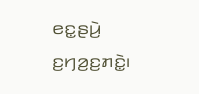ꤕꤢ꤭ꤔꤣꤧ꤬ ꤢ꤬ꤚꤤ꤬ꤢ꤬ꤊꤢꤧ꤭꤯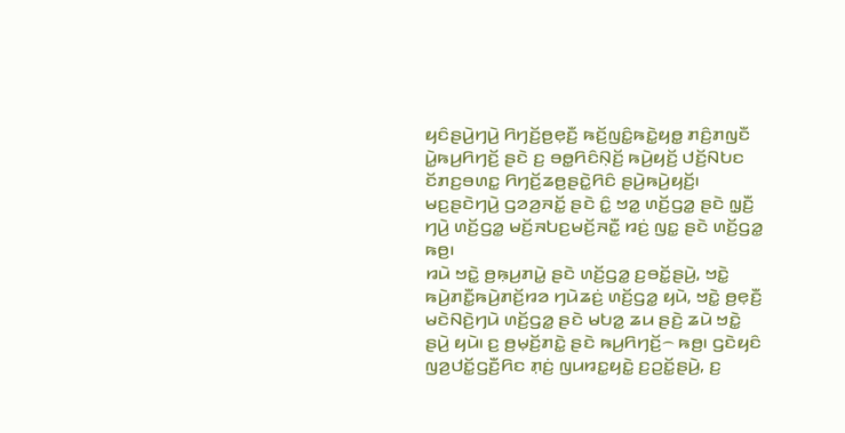ꤟꤢꤨꤔꤣꤧ꤬ꤚꤣꤧ꤬ ꤖꤚꤢꤩ꤬ꤥ꤬ꤕ꤫ꤢꤪ꤬ ꤒꤢꤩ꤬ꤜꤢꤨ꤭ꤒꤢꤧ꤭ꤟꤥ꤭ ꤊꤢꤨ꤬ꤊꤜꤢꤪ ꤣꤧ꤭ꤒꤣ꤬ꤖꤚꤢꤩ꤬ ꤔꤢꤧ ꤢ꤬ ꤋꤥ꤭ꤖꤢꤨꤡ꤫ꤢꤩ꤬ ꤒꤣꤧ꤬ꤟꤢꤩ꤬ ꤓꤢꤩ꤬ꤡꤝꤢ ꤢꤩꤊꤢ꤬ꤋꤛꤢ꤭ ꤖꤚꤢꤩ꤬ꤘꤥ꤬ꤔꤢꤧ꤭ꤖꤢꤨ ꤔꤣꤧ꤬ꤒꤣꤧ꤬ꤟꤢꤩ꤬꤯ ꤗꤢ꤬ꤔꤢꤧꤚꤣꤧ꤬ ꤞꤤꤤ꤬ꤏꤢꤩ꤭ ꤔꤢꤧ ꤢꤨ꤭ ꤠꤤ꤭ ꤛꤢꤩ꤬ꤞꤤ꤭ ꤔꤢꤧ ꤜ꤫ꤢꤪ꤬ ꤚꤣꤧ꤬ ꤛꤢꤩ꤬ꤞꤤ꤭ ꤗꤢꤩ꤬ꤏꤝꤢ꤬ꤗꤢꤩ꤬ꤏꤢꤪ꤭ ꤙꤢꤦ꤬ ꤜꤢ꤭ ꤔꤢꤧ ꤛꤢꤩ꤬ꤞꤤ꤭ ꤒꤥ꤬꤯
ꤙꤣꤧ ꤠꤢꤧ꤭ ꤥ꤬ꤒ꤫ꤣ꤬ꤊꤣꤧ꤭ ꤔꤢꤧ ꤛꤢꤩ꤬ꤞꤤ꤭ ꤢ꤬ꤋꤢꤩ꤭ꤔꤣꤧ꤬, ꤠꤢꤧ꤭ ꤒꤣꤧ꤬ꤊꤢꤪ꤭ꤒꤣꤧ꤬ꤊꤢꤩ꤬ꤙꤤ ꤚꤣꤧꤘꤢꤦ꤬ ꤛꤢꤩ꤬ꤞꤤ꤭ ꤟꤣꤧ, ꤠꤢꤧ꤭ ꤥ꤬ꤕ꤫ꤢꤪ꤬ ꤗꤢꤧꤡꤢꤧ꤬ꤚꤣꤧ ꤛꤢꤩ꤬ꤞꤤ꤭ ꤔꤢꤧ ꤗꤝꤤ꤭ ꤘꤣ ꤔꤢꤧ꤬ ꤘꤣꤧ ꤠꤢꤧ꤭ ꤔꤣꤧ꤬ ꤟꤣꤧ꤯ ꤢ꤬ ꤥ꤬ꤗ꤫ꤢꤩ꤬ꤊꤢꤧ꤭ ꤔꤢꤧ ꤒꤣ꤬ꤖꤚꤢꤩ꤬꤮ ꤒꤥ꤬꤯ ꤞꤢꤧꤟꤢꤨ ꤜꤤ꤬ꤓꤢꤩ꤭ꤞꤢꤪ꤬ꤖꤢ ꤊ꤫ꤢꤦ꤬ ꤜꤣꤙꤢ꤭ꤟꤢꤧ꤭ ꤢ꤬ꤑꤢꤩ꤭ꤔꤣꤧ꤬, ꤢ꤬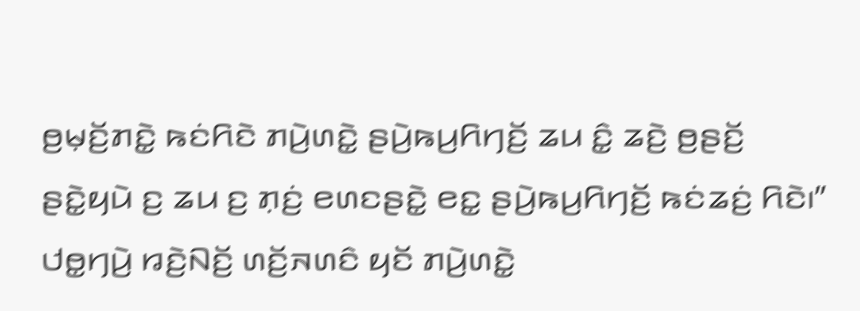ꤥ꤬ꤗ꤫ꤢꤩ꤬ꤊꤢꤧ꤭ ꤒꤢꤦꤖꤢꤧ ꤊꤣꤧ꤬ꤛꤢꤧ꤭ ꤔꤣꤧ꤬ꤒꤣ꤬ꤖꤚꤢꤩ꤬ ꤘꤣ ꤢꤨ꤭ ꤘꤢꤧ꤬ ꤥ꤬ꤔꤢꤩ꤬ ꤔꤢꤧ꤭ꤟꤣꤧ ꤢ꤬ ꤘꤣ ꤢ꤬ ꤊ꤫ꤢꤦ꤬ ꤕꤛꤢꤔꤢꤧ꤭ ꤕꤢ꤭ ꤔꤣꤧ꤬ꤒꤣ꤬ꤖꤚꤢꤩ꤬ ꤒꤢꤦꤘꤢꤦ꤬ ꤖꤢꤧ꤯”
ꤓꤥ꤭ꤚꤣꤧ꤬ ꤙꤢꤧ꤬ꤡꤢꤩ꤬ ꤛꤢꤩ꤬ꤏꤛꤢꤨ ꤟꤢꤩ ꤊꤣꤧ꤬ꤛꤢꤧ꤭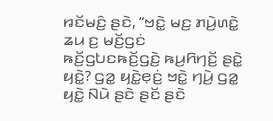ꤙꤢꤩꤗꤢꤨ꤬ ꤔꤢꤧ, “ꤠꤢꤧ꤭ ꤗꤢ꤬ ꤊꤣꤧ꤬ꤛꤢꤧ꤭ ꤘꤣ ꤢ꤬ ꤗꤢꤩ꤬ꤞꤢꤦ ꤒꤢꤩ꤬ꤞꤝꤢꤒꤢꤩ꤬ꤞꤢꤧ꤬ ꤒꤣ꤬ꤖꤚꤢꤩ꤬ ꤔꤢꤧ꤭ ꤟꤢꤧ꤭? ꤞꤤ꤭ ꤟꤢꤧ꤭ꤕ꤫ꤢꤦ꤬ ꤠꤢꤧ꤭ ꤚꤣꤧ꤬ ꤞꤤ꤭ ꤟꤢꤧ꤭ ꤡꤣꤧ ꤔꤢꤧ ꤔꤢꤩ ꤔꤢꤧ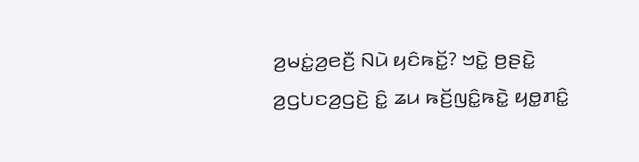ꤤ꤬ꤗꤢꤦ꤭ꤤ꤬ꤕꤢꤪ꤬ ꤡꤣꤧ ꤟꤢꤨꤒꤢꤩ꤭? ꤠꤢꤧ꤭ ꤥ꤬ꤔꤢꤧ꤭ ꤤ꤬ꤞꤝꤢꤤ꤬ꤞꤢꤧ꤬ ꤢꤨ꤭ ꤘꤣ ꤒꤢꤩ꤬ꤜꤢꤨ꤭ꤒꤢꤧ꤭ ꤟꤥ꤭ꤊꤢꤨ꤭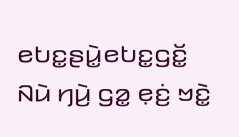ꤕꤝꤢ꤭ꤔꤣꤧ꤭ꤕꤝꤢ꤭ꤞꤢꤩ꤭ ꤡꤣꤧ ꤚꤣꤧ꤬ ꤞꤤ꤭ ꤕ꤫ꤢꤦ꤬ ꤠꤢꤧ꤭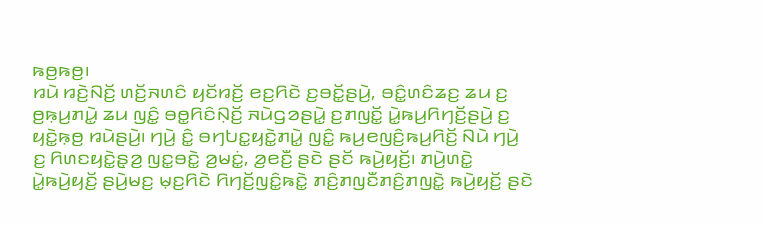ꤒꤥ꤬ꤒꤥ꤬꤯
ꤙꤣꤧ ꤙꤢꤧ꤬ꤡꤢꤩ꤬ ꤛꤢꤩ꤬ꤏꤛꤢꤨ ꤟꤢꤩꤙꤢꤩ꤬ ꤕꤢ꤬ꤖꤢꤧ ꤢ꤬ꤋꤢꤩ꤭ꤔꤣꤧ꤬, ꤋꤢꤨ꤭ꤛꤢꤨꤘꤢ꤬ ꤘꤣ ꤢ꤬ ꤥ꤬ꤒ꤫ꤣ꤬ꤊꤣꤧ꤭ ꤘꤣ ꤜꤢꤨ꤭ ꤋꤥ꤭ꤖꤢꤨꤡ꤫ꤢꤩ꤬ ꤏꤣꤧꤞꤤꤔꤣꤧ꤭ ꤢ꤬ꤊꤜꤢꤩ꤭ ꤣꤧ꤭ꤒꤣ꤬ꤖꤚꤢꤩ꤬ꤔꤣꤧ꤬ ꤢ꤬ ꤟꤢꤧ꤭ꤒ꤫ꤥ꤬ ꤙꤣꤧꤔꤣꤧ꤬꤯ ꤚꤣꤧ꤬ ꤢꤨ꤭ ꤋꤚꤝꤢ꤭ꤟꤢꤧ꤭ꤊꤣꤧ꤭ ꤜꤢꤨ꤭ ꤒꤣ꤬ꤕꤜꤢꤨ꤬ꤒꤣ꤬ꤖꤢꤩ꤬ ꤡꤣꤧ ꤚꤣꤧ꤬ ꤢ꤬ ꤖꤛꤢꤟꤢꤧ꤭ꤔ꤫ꤤ꤬ ꤜꤢ꤭ꤋꤢꤧ꤭ ꤤ꤬ꤗꤢꤦ꤭, ꤤ꤬ꤕꤢꤪ꤬ ꤔꤢꤧ ꤔꤢꤩ ꤒꤣꤧ꤬ꤟꤢꤩ꤬꤯ ꤊꤣꤧ꤬ꤛꤢꤧ꤭ ꤣꤧ꤭ꤒꤣꤧ꤬ꤟꤢꤩ꤬ ꤔꤣꤧ꤬ꤗꤢ꤬ ꤗ꤫ꤢ꤬ꤖꤢꤧ ꤖꤚꤢꤩ꤬ꤜꤢꤨ꤭ꤒꤢꤧ꤭ ꤊꤢꤨ꤬ꤊꤜꤢꤪꤊꤢꤨ꤬ꤊꤜꤢꤧ꤭ ꤒꤣꤧ꤬ꤟꤢꤩ꤬ ꤔꤢꤧ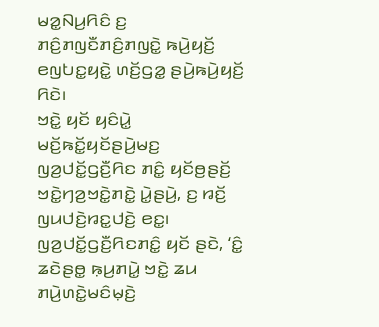ꤗꤤ꤭ꤡꤣ꤬ꤖꤢꤨ ꤢ꤬ ꤊꤢꤨ꤬ꤊꤜꤢꤪꤊꤢꤨ꤬ꤊꤜꤢꤧ꤭ ꤒꤣꤧ꤬ꤟꤢꤩ꤬ ꤕꤜꤝꤢ꤭ꤟꤢꤧ꤭ ꤛꤢꤩ꤬ꤞꤤ꤭ ꤔꤣꤧ꤬ꤒꤣꤧ꤬ꤟꤢꤩ꤬ ꤖꤢꤧ꤯
ꤠꤢꤧ꤭ ꤟꤢꤩ ꤟꤢꤨꤣꤧ꤭ ꤗꤢꤩ꤬ꤒꤢꤩ꤭ꤟꤢꤩꤔꤣꤧ꤬ꤗꤢ꤬ ꤜꤤ꤬ꤓꤢꤩ꤭ꤞꤢꤪ꤬ꤖꤢ ꤊꤢꤨ꤭ ꤟꤢꤩꤥ꤬ꤔꤢꤩ꤬ ꤠꤢꤧ꤭ꤚꤤ꤬ꤠꤢꤧ꤭ꤊꤢꤧ꤭ ꤣꤧ꤭ꤔꤣꤧ꤬, ꤢ꤬ ꤙꤢꤩ꤬ ꤜꤣꤓꤢꤧ꤬ꤙꤢ꤭ꤓꤢꤧ꤬ ꤕꤢ꤭꤯ ꤜꤤ꤬ꤓꤢꤩ꤭ꤞꤢꤪ꤬ꤖꤢꤊꤢꤨ꤭ ꤟꤢꤩ ꤔꤢꤧ, ‘ꤢꤨ꤭ ꤘꤢꤧꤔꤥ꤭ ꤒ꤫ꤣ꤬ꤊꤣꤧ꤭ ꤠꤢꤧ꤭ ꤘꤣ ꤊꤣꤧ꤬ꤛꤢꤧ꤭ꤗꤢꤨꤗ꤫ꤢꤧ꤬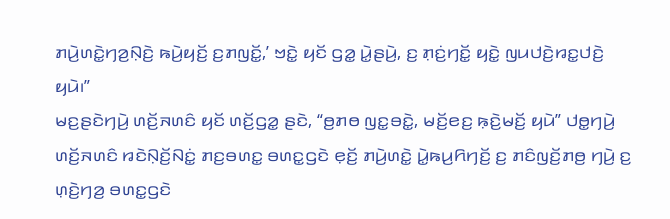ꤊꤣꤧ꤬ꤛꤢꤧ꤭ꤚꤤ꤬ꤡ꤫ꤢꤧ꤬ ꤒꤣꤧ꤬ꤟꤢꤩ꤬ ꤢ꤬ꤊꤜꤢꤩ꤭,’ ꤠꤢꤧ꤭ ꤟꤢꤩ ꤞꤤ꤭ ꤣꤧ꤭ꤔꤣꤧ꤬, ꤢ꤬ ꤊ꤫ꤢꤦ꤬ꤚꤢꤩ꤭ ꤟꤢꤧ꤭ ꤜꤣꤓꤢꤧ꤬ꤙꤢ꤭ꤓꤢꤧ꤬ ꤟꤣꤧ꤯”
ꤗꤢ꤬ꤔꤢꤧꤚꤣꤧ꤬ ꤛꤢꤩ꤬ꤏꤛꤢꤨ ꤟꤢꤩ ꤛꤢꤩ꤬ꤞꤤ꤭ ꤔꤢꤧ, “ꤥ꤬ꤊꤥ ꤜꤢ꤭ꤋꤢꤧ꤭, ꤗꤢꤩ꤬ꤕꤢ꤬ ꤒ꤫ꤢꤧ꤬ꤗꤢꤩ꤬ ꤟꤣꤧ” ꤓꤥ꤭ꤚꤣꤧ꤬ ꤛꤢꤩ꤬ꤏꤛꤢꤨ ꤙꤢꤧꤡ꤫ꤢꤩ꤬ꤡꤢꤦ꤭ ꤊꤢ꤬ꤋꤛꤢ꤭ ꤋꤛꤢ꤭ꤞꤢꤧ ꤕ꤫ꤢꤩ꤬ ꤊꤣꤧ꤬ꤛꤢꤧ꤭ ꤣꤧ꤭ꤒꤣ꤬ꤖꤚꤢꤩ꤬ ꤢ꤬ ꤊꤢꤨꤜꤢꤩ꤬ꤊꤥ꤬ ꤚꤣꤧ꤬ ꤢ꤬ ꤛ꤫ꤢꤧ꤬ꤚꤤ꤬ ꤋꤛꤢ꤭ꤞꤢꤧ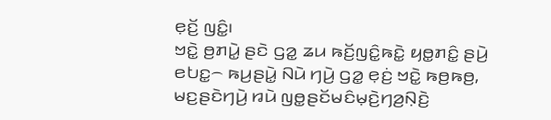ꤕ꤫ꤢꤩ꤬ ꤜꤢꤨ꤭꤯
ꤠꤢꤧ꤭ ꤥ꤬ꤊꤣꤧ꤭ ꤔꤢꤧ ꤞꤤ꤭ ꤘꤣ ꤒꤢꤩ꤬ꤜꤢꤨ꤭ꤒꤢꤧ꤭ ꤟꤥ꤭ꤊꤢꤨ꤭ ꤔꤣꤧ꤬ ꤕꤝꤢ꤭꤮ ꤒꤣ꤬ꤔꤣꤧ꤭ ꤡꤣꤧ ꤚꤣꤧ꤬ ꤞꤤ꤭ ꤕ꤫ꤢꤦ꤬ ꤠꤢꤧ꤭ ꤒꤥ꤬ꤒꤥ꤬, ꤗꤢ꤬ꤔꤢꤧꤚꤣꤧ꤬ ꤙꤣꤧ ꤜꤥ꤭ꤔꤢꤩꤗꤢꤨꤗ꤫ꤢꤧ꤬ꤚꤤ꤬ꤡ꤫ꤢꤧ꤬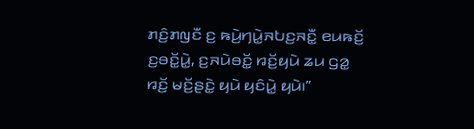ꤊꤢꤨ꤬ꤊꤜꤢꤪ ꤢ꤬ ꤒꤣꤧ꤬ꤚꤣꤧ꤭ꤏꤝꤢ꤬ꤏꤢꤪ꤭ ꤕꤣꤒꤢꤩ꤬ ꤢ꤬ꤋꤢꤩ꤭ꤣꤧ꤭, ꤢ꤬ꤏꤣꤧꤋꤢꤩ꤭ ꤙꤢꤩ꤬ꤟꤣꤧ ꤘꤣ ꤞꤤ꤭ ꤙꤢꤩ꤬ ꤗꤢꤩ꤬ꤔꤢꤧ꤭ ꤟꤣꤧ ꤟꤢꤨꤣꤧ꤭ ꤟꤣꤧ꤯”